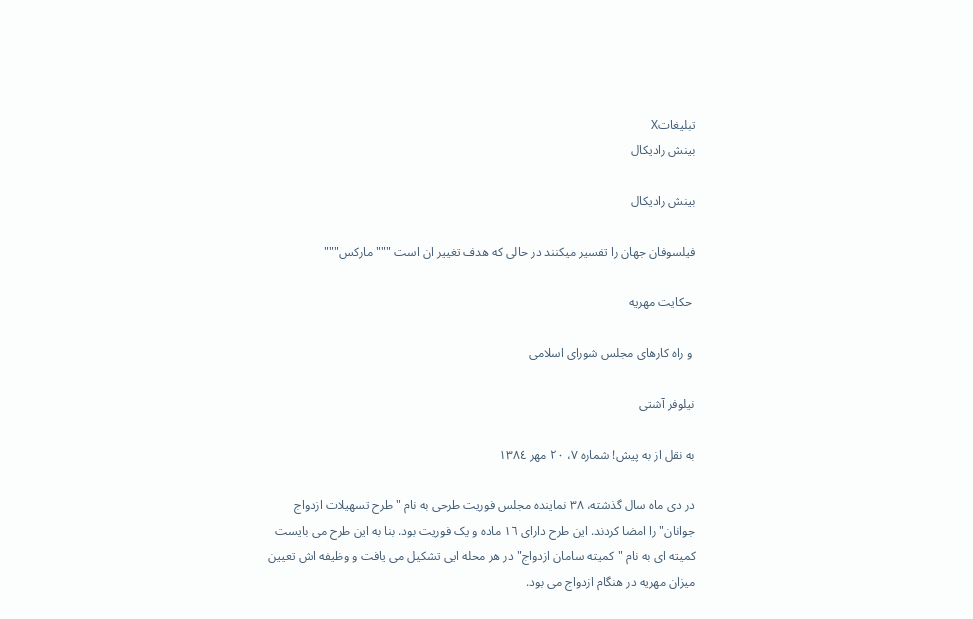تبليغاتX
بینش رادیکال

بینش رادیکال

فیلسوفان جهان را تفسیر میکنند در حالی که هدف تغییر ان است """ مارکس"""

 حکایت مهریه

 و راه کارهای مجلس شورای اسلامی

نيلوفر آشتى

به نقل از به پيش! شماره ٧، ٢٠ مهر ١٣٨٤

در دی ماه سال گذشته، ٣٨ نماینده مجلس فوریت طرحی به نام "طرح تسهیلات ازدواج جوانان" را امضا کردند. این طرح دارای ١٦ ماده و یک فوریت بود. بنا به این طرح می بایست کمیته ای به نام "کمیته سامان ازدواج" در هر محله ایی تشکیل می یافت و وظیفه اش تعیین میزان مهریه در هنگام ازدواج می بود.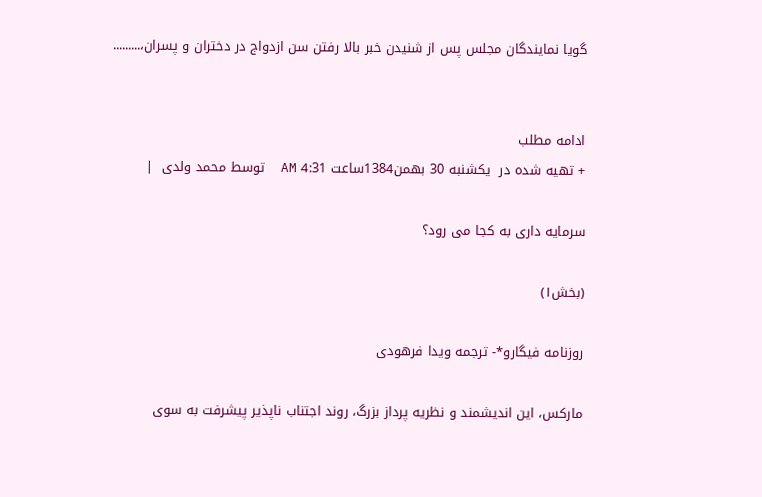گویا نمایندگان مجلس پس از شنیدن خبر بالا رفتن سن ازدواج در دختران و پسران،.........


ادامه مطلب
+ تهیه شده در  یکشنبه 30 بهمن1384ساعت 4:31 AM  توسط محمد ولدی  |

سرمایه داری به کجا می رود؟

(بخش۱)

روزنامه فیگارو*- ترجمه ویدا فرهودی

مارکس، این اندیشمند و نظریه پرداز بزرگ، روند اجتناب ناپذیر پیشرفت به سوی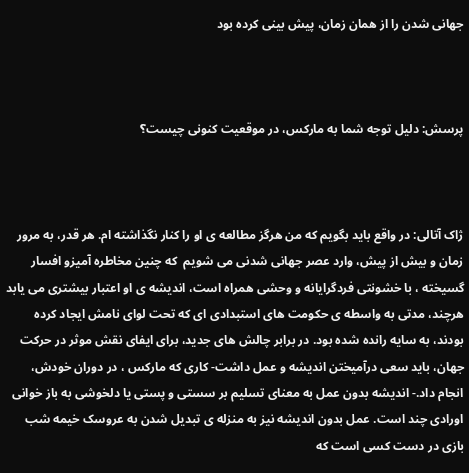جهانی شدن را از همان زمان، پیش بینی کرده بود



پرسش: دلیل توجه شما به مارکس، در موقعیت کنونی چیست؟



ژاک آتالی: در واقع باید بگویم که من هرگز مطالعه ی او را کنار نگذاشته ام. هر قدر، به مرور زمان و بیش از پیش، وارد عصر جهانی شدنی می شویم  که چنین مخاطره آمیزو افسار گسیخته ، با خشونتی فردگرایانه و وحشی همراه است، اندیشه ی او اعتبار بیشتری می یابد هرچند، مدتی به واسطه ی حکومت های استبدادی ای که تحت لوای نامش ایجاد کرده بودند، به سایه رانده شده بود. در برابر چالش های جدید، برای ایفای نقش موثر در حرکت جهان، باید سعی درآمیختن اندیشه و عمل داشت- کاری که مارکس ، در دوران خودش، انجام داد.- اندیشه بدون عمل به معنای تسلیم بر سستی و پستی یا دلخوشی به باز خوانی اورادی چند است. عمل بدون اندیشه نیز به منزله ی تبدیل شدن به عروسک خیمه شب بازی در دست کسی است که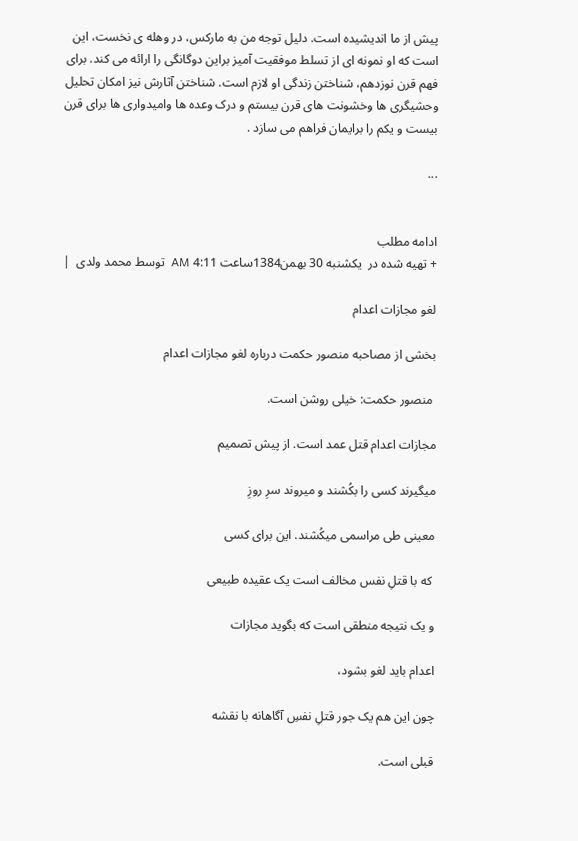پیش از ما اندیشیده است. دلیل توجه من به مارکس، در وهله ی نخست، این است که او نمونه ای از تسلط موفقیت آمیز براین دوگانگی را ارائه می کند. برای فهم قرن نوزدهم، شناختن زندگی او لازم است. شناختن آثارش نیز امکان تحلیل وحشیگری ها وخشونت های قرن بیستم و درک وعده ها وامیدواری ها برای قرن بیست و یکم را برایمان فراهم می سازد .

...


ادامه مطلب
+ تهیه شده در  یکشنبه 30 بهمن1384ساعت 4:11 AM  توسط محمد ولدی  |

لغو مجازات اعدام

بخشی از مصاحبه منصور حکمت درباره لغو مجازات اعدام

 منصور حکمت: خيلى روشن است.

مجازات اعدام قتل عمد است. از پيش تصميم

ميگيرند کسى را بکُشند و ميروند سرِ روزِ

معينى طى مراسمى ميکُشند. اين براى کسى

 که با قتلِ نفس مخالف است يک عقيده طبيعى

و يک نتيجه منطقى است که بگويد مجازات

اعدام بايد لغو بشود،

چون اين هم يک جور قتلِ نفسِ آگاهانه با نقشه

قبلى است.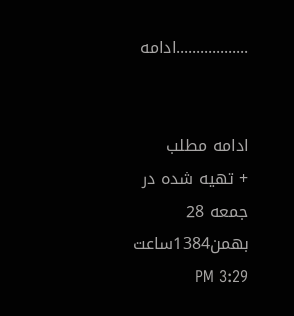..................ادامه


ادامه مطلب
+ تهیه شده در  جمعه 28 بهمن1384ساعت 3:29 PM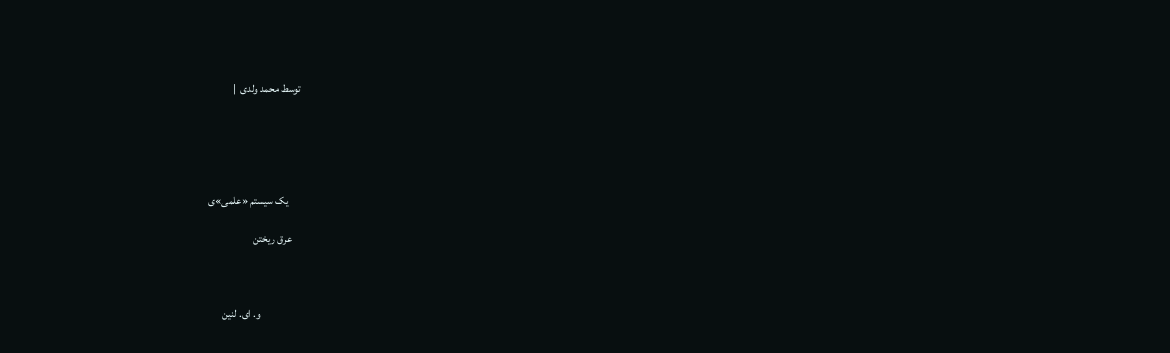توسط محمد ولدی  |





      يک سيستم «علمی»ی

    عرق ريختن



                   و. ای. لنين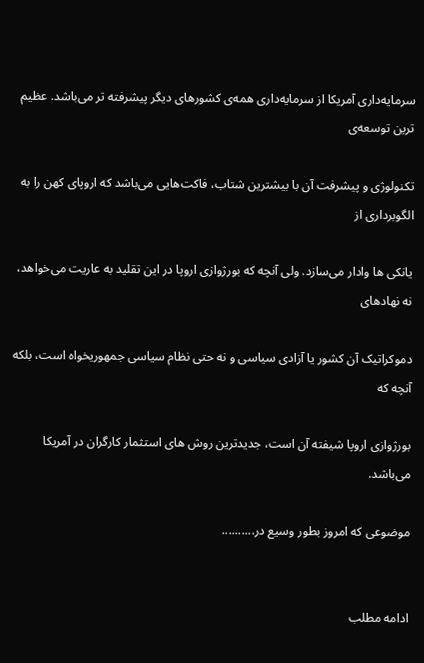سرمايه‌داری آمريکا از سرمايه‌داری همه‌ی کشورهای ديگر پيشرفته تر می‌باشد. عظيم ترين توسعه‌ی

تکنولوژی و پيشرفت آن با بيشترين شتاب، فاکت‌هايی می‌باشد که اروپای کهن را به الگوبرداری از

يانکی ها وادار می‌سازد. ولی آنچه که بورژوازی اروپا در اين تقليد به عاريت می‌خواهد، نه نهادهای

دموکراتيک آن کشور يا آزادی سياسی و نه حتی نظام سياسی جمهوريخواه است، بلکه آنچه که

بورژوازی اروپا شيفته آن است، جديدترين روش های استثمار کارگران در آمريکا می‌باشد.

موضوعی که امروز بطور وسيع در..........


ادامه مطلب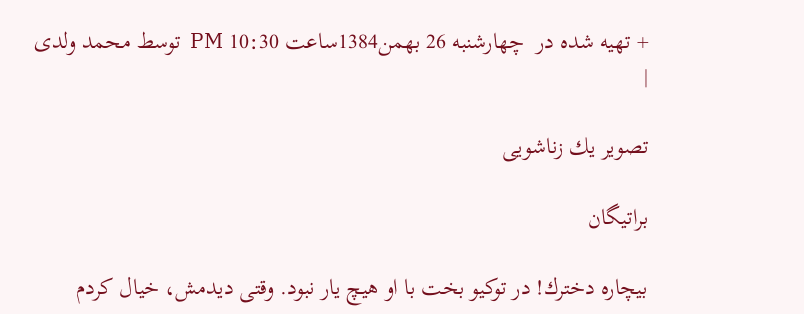+ تهیه شده در  چهارشنبه 26 بهمن1384ساعت 10:30 PM  توسط محمد ولدی  |

تصوير يك زناشويى

براتیگان

بيچاره دخترك! در توكيو بخت با او هيچ يار نبود. وقتى ديدمش، خيال كردم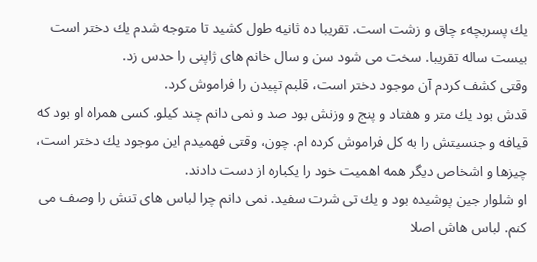يك پسربچهء چاق و زشت است. تقريبا ده ثانيه طول كشيد تا متوجه شدم يك دختر است بيست ساله تقريبا. سخت مى شود سن و سال خانم هاى ژاپنى را حدس زد.
وقتى كشف كردم آن موجود دختر است، قلبم تپيدن را فراموش كرد.
قدش بود يك متر و هفتاد و پنج و وزنش بود صد و نمى دانم چند كيلو. كسى همراه او بود كه قيافه و جنسيتش را به كل فراموش كرده ام. چون، وقتى فهميدم اين موجود يك دختر است، چيزها و اشخاص ديگر همه اهميت خود را يكباره از دست دادند.
او شلوار جين پوشيده بود و يك تى شرت سفيد. نمى دانم چرا لباس هاى تنش را وصف مى كنم. لباس هاش اصلا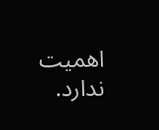اهميت ندارد.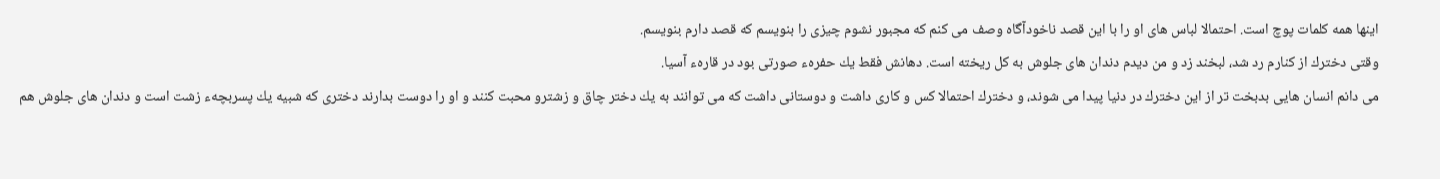اينها همه كلمات پوچ است. احتمالا لباس هاى او را با اين قصد ناخودآگاه وصف مى كنم كه مجبور نشوم چيزى را بنويسم كه قصد دارم بنويسم.
وقتى دخترك از كنارم رد شد، لبخند زد و من ديدم دندان هاى جلوش به كل ريخته است. دهانش فقط يك حفرهء صورتى بود در قارهء آسيا.
مى دانم انسان هايى بدبخت تر از اين دخترك در دنيا پيدا مى شوند، و دخترك احتمالا كس و كارى داشت و دوستانى داشت كه مى توانند به يك دختر چاق و زشترو محبت كنند و او را دوست بدارند دخترى كه شبيه يك پسربچهء زشت است و دندان هاى جلوش هم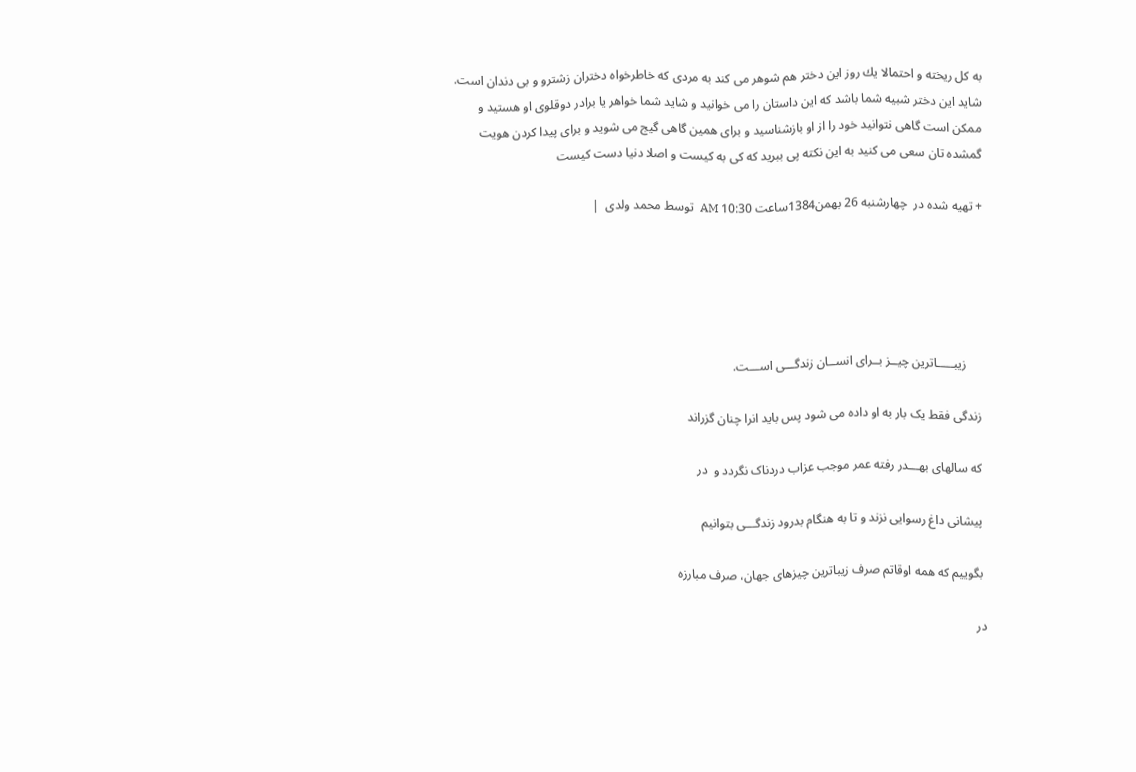به كل ريخته و احتمالا يك روز اين دختر هم شوهر مى كند به مردى كه خاطرخواه دختران زشترو و بى دندان است.
شايد اين دختر شبيه شما باشد كه اين داستان را مى خوانيد و شايد شما خواهر يا برادر دوقلوى او هستيد و ممكن است گاهى نتوانيد خود را از او بازشناسيد و براى همين گاهى گيج مى شويد و براى پيدا كردن هويت گمشده تان سعى مى كنيد به اين نكته پى ببريد كه كى به كيست و اصلا دنيا دست كيست

+ تهیه شده در  چهارشنبه 26 بهمن1384ساعت 10:30 AM  توسط محمد ولدی  |





      زیبـــــاترین چیــز بــرای انســان زندگـــی اســـت.

 زندگی فقط یک بار به او داده می شود پس باید انرا چنان گزراند

 که سالهای بهـــدر رفته عمر موجب عزاب دردناک نگردد و  در

 پیشانی داغ رسوایی نزند و تا به هنگام بدرود زندگـــی بتوانیم

 بگوییم که همه اوقاتم صرف زیباترین چیزهای جهان، صرف مبارزه

در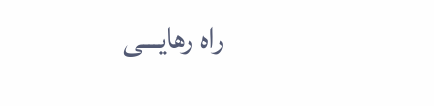راه رهایـــی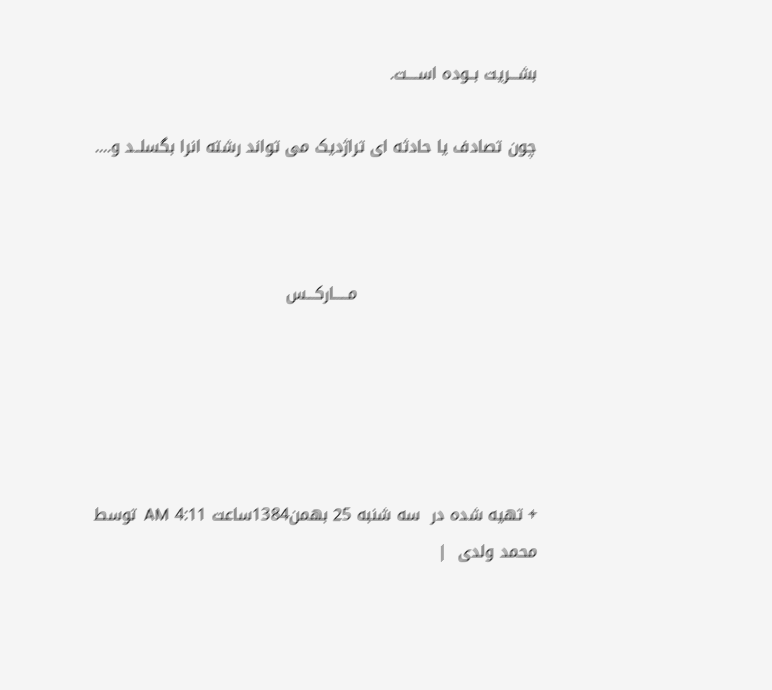بشـــریت بــوده اســــت.

چون تصادف یا حادثه ای تراژدیک می تواند رشته انرا بگسلــد و....



                                 مـــــارکـــس





+ تهیه شده در  سه شنبه 25 بهمن1384ساعت 4:11 AM  توسط محمد ولدی  |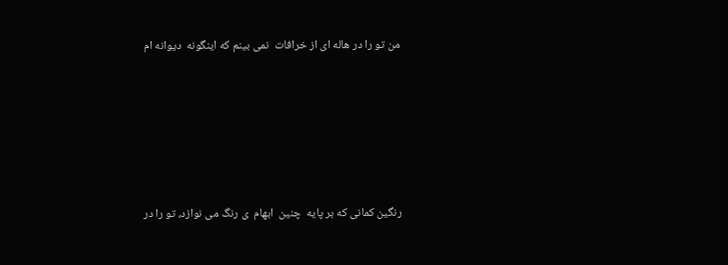من تو را در هاله ای از خرافات  نمی بینم که اینگونه  دیوانه ام







رنگین کمانی که بر پایه  چنین  ابهام  ی رنگ می نوازد، تو را در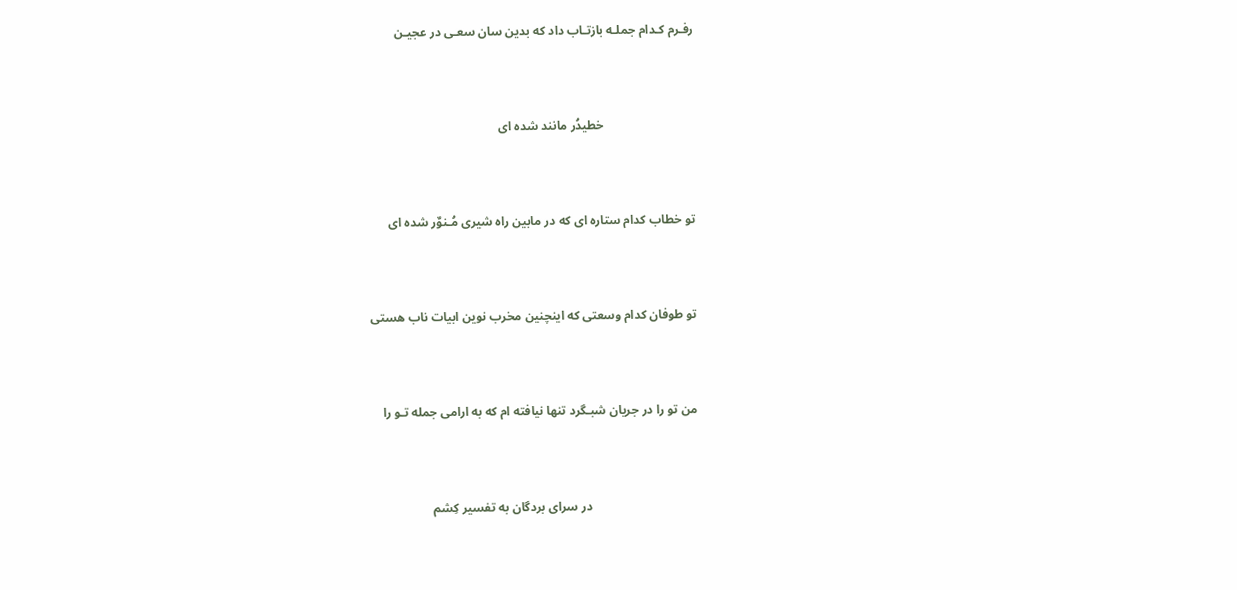رفـرم کـدام جملـه بازتـاب داد که بدین سان سعـی در عجیـن



                             خطیدُر مانند شده ای



تو خطاب کدام ستاره ای که در مابین راه شیری مُـنوٌر شده ای



تو طوفان کدام وسعتی که اینچنین مخرب نوین ابیات ناب هستی



من تو را در جریان شبـگرد تنها نیافته ام که به ارامی جمله تـو را



                                  در سرای بردگان به تفسیر کِشم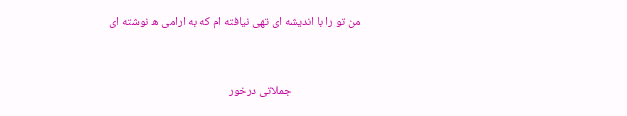من تو را با اندیشه ای تهی نیافته ام که به ارامی ه نوشته ای



                          جملاتی درخور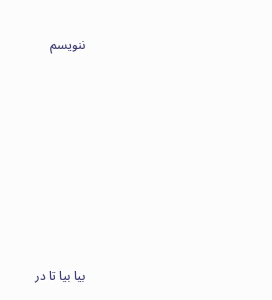ننویسم









بیا بیا تا در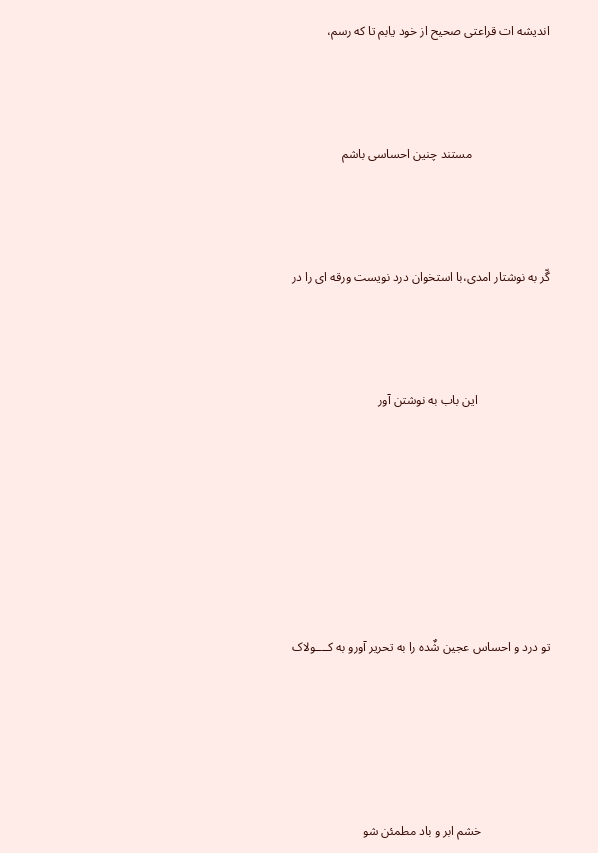اندیشه ات قراعتی صحیح از خود یابم تا که رسم،



                         مستند چنین احساسی باشم



گّر به نوشتار امدی،با استخوان درد نویست ورقه ای را در



                       این باب به نوشتن آور







تو درد و احساس عجین شٌده را به تحریر آورو به کــــولاک





                      خشم ابر و باد مطمئن شو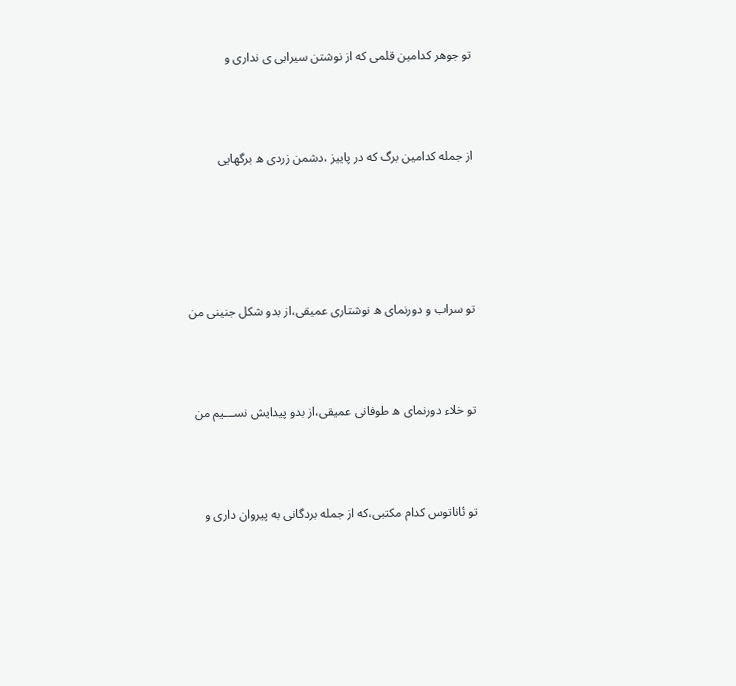تو جوهر کدامین قلمی که از نوشتن سیرابی ی نداری و



از جمله کدامین برگ که در پاییز ،دشمن زردی ه برگهایی





تو سراب و دورنمای ه نوشتاری عمیقی،از بدو شکل جنینی من



تو خلاء دورنمای ه طوفانی عمیقی،از بدو پیدایش نســـیم من



تو ئاناتوس کدام مکتبی،که از جمله بردگانی به پیروان داری و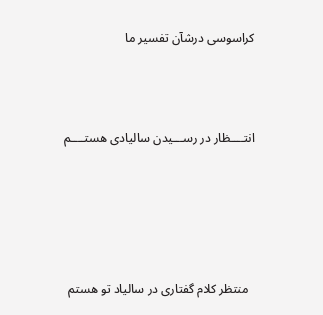کراسوسی درشآن تفسیر ما



انتــــظار در رســـیدن سالیادی هستــــم





  منتظر کلام گفتاری در سالیاد تو هستم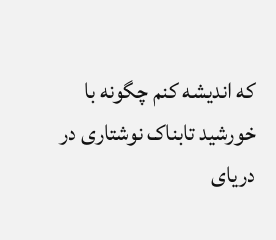که اندیشه کنم چگونه با خورشید تابناک نوشتاری در دریای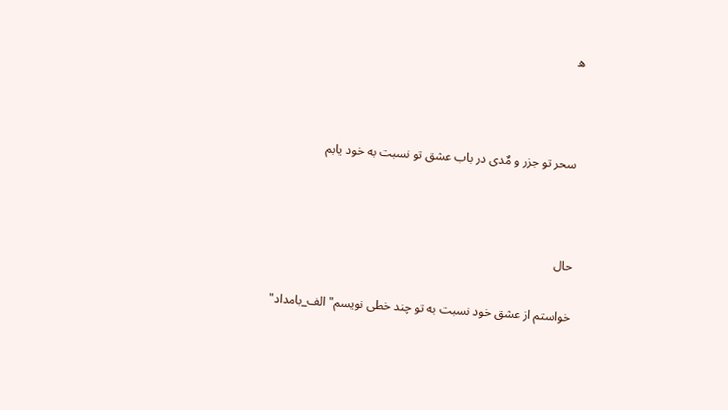ه



 سحر تو جزر و مٌدی در باب عشق تو نسبت به خود یابم



حال

خواستم از عشق خود نسبت به تو چند خطی نویسم" الف_بامداد"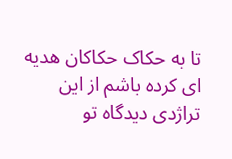تا به حکاک حکاکان هدیه ای کرده باشم از این تراژدی دیدگاه تو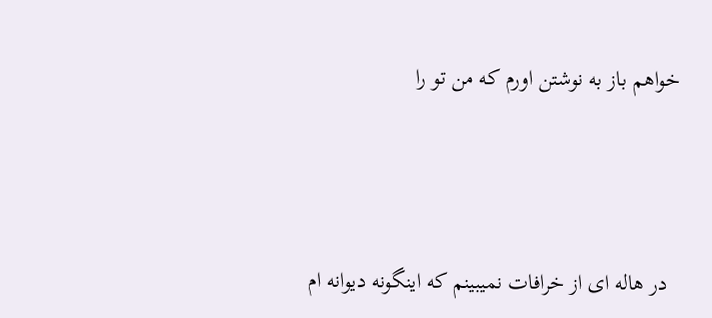خواهم باز به نوشتن اورم که من تو را





  در هاله ای از خرافات نمیبینم که اینگونه دیوانه ام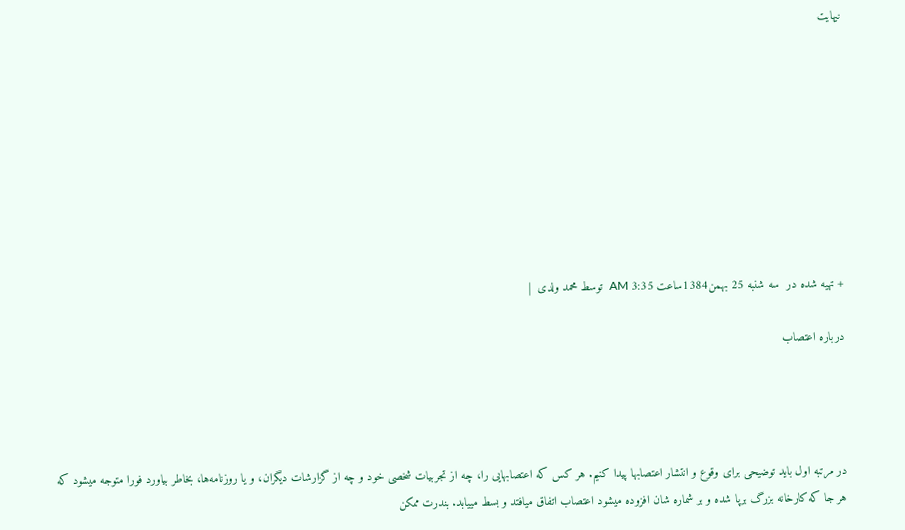نیهایت









+ تهیه شده در  سه شنبه 25 بهمن1384ساعت 3:35 AM  توسط محمد ولدی  |

درباره اعتصاب




در مرتبه اول بايد توضيحی برای وقوع و انتشار اعتصابها پيدا کنيم. هر کس که اعتصابهايی را، چه از تجربيات شخصی خود و چه از گزارشات ديگران، و يا روزنامه‌ها، بخاطر بياورد فورا متوجه ميشود که هر جا که کارخانه بزرگ برپا شده و بر شماره شان افزوده ميشود اعتصاب اتفاق ميافتد و بسط مييابد. بندرت ممکن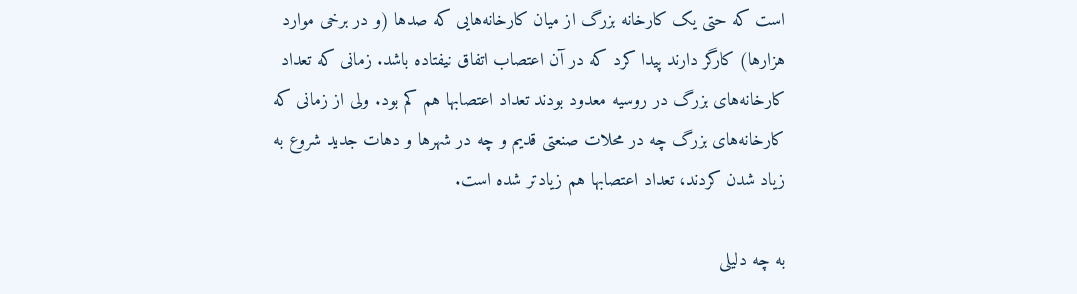است که حتی يک کارخانه بزرگ از ميان کارخانه‌هايی که صدها (و در برخی موارد هزارها) کارگر دارند پيدا کرد که در آن اعتصاب اتفاق نيفتاده باشد. زمانی که تعداد کارخانه‌های بزرگ در روسيه معدود بودند تعداد اعتصابها هم کم بود. ولی از زمانی که کارخانه‌های بزرگ چه در محلات صنعتی قديم و چه در شهرها و دهات جديد شروع به زياد شدن کردند، تعداد اعتصابها هم زيادتر شده است.

به چه دليلی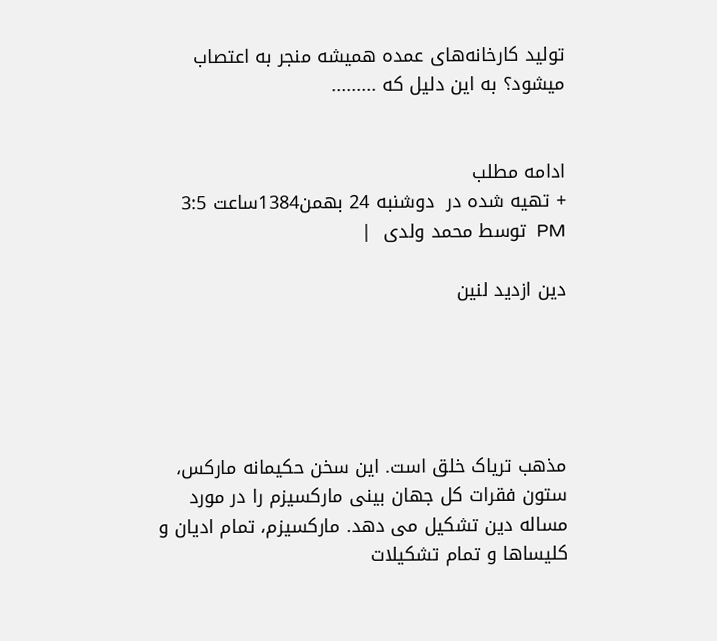توليد کارخانه‌های عمده هميشه منجر به اعتصاب ميشود؟ به اين دليل که .........


ادامه مطلب
+ تهیه شده در  دوشنبه 24 بهمن1384ساعت 3:5 PM  توسط محمد ولدی  |

دين ازديد لنين





مذهب ترياک خلق است. اين سخن حکيمانه مارکس، ستون فقرات کل جهان بينی مارکسیزم را در مورد مساله دين تشکيل می دهد. مارکسيزم، تمام اديان و کليساها و تمام تشکيلات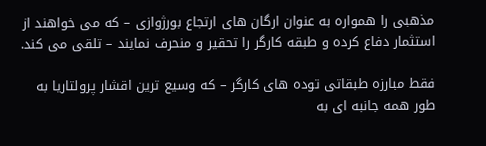مذهبی را همواره به عنوان ارگان های ارتجاع بورژوازی – که می خواهند از استثمار دفاع کرده و طبقه کارگر را تحقير و منحرف نمايند – تلقی می کند.

فقط مبارزه طبقاتی توده های کارگر – که وسيع ترين اقشار پرولتاريا به طور همه جانبه ای به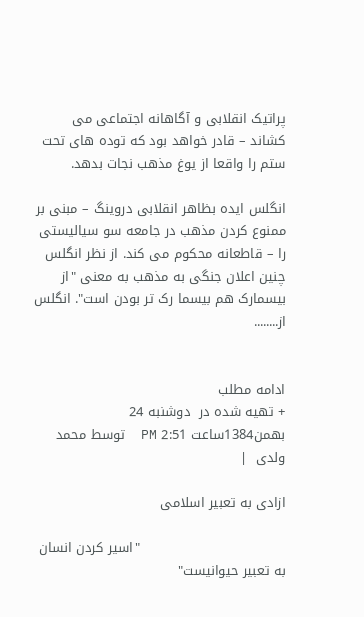پراتيک انقلابی و آگاهانه اجتماعی می کشاند – قادر خواهد بود که توده های تحت ستم را واقعا از يوغ مذهب نجات بدهد.

انگلس ايده بظاهر انقلابی دروينگ – مبنی بر ممنوع کردن مذهب در جامعه سو سياليستی را – قاطعانه محکوم می کند. از نظر انگلس چنين اعلان جنگی به مذهب به معنی "از بيسمارک هم بيسما رک تر بودن است". انگلس از........


ادامه مطلب
+ تهیه شده در  دوشنبه 24 بهمن1384ساعت 2:51 PM  توسط محمد ولدی  |

ازادی به تعبیر اسلامی

                                 "اسیر کردن انسان به تعبیر حیوانیست"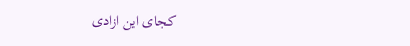کجای این ازادی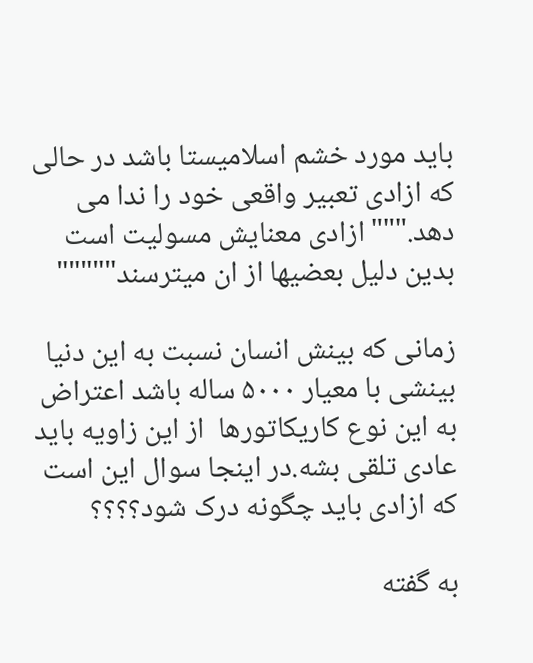باید مورد خشم اسلامیستا باشد در حالی که ازادی تعبیر واقعی خود را ندا می دهد."""ازادی معنایش مسولیت است بدین دلیل بعضیها از ان میترسند"""""

زمانی که بینش انسان نسبت به این دنیا بینشی با معیار ۵۰۰۰ ساله باشد اعتراض به این نوع کاریکاتورها  از این زاویه باید عادی تلقی بشه.در اینجا سوال این است که ازادی باید چگونه درک شود؟؟؟؟

به گفته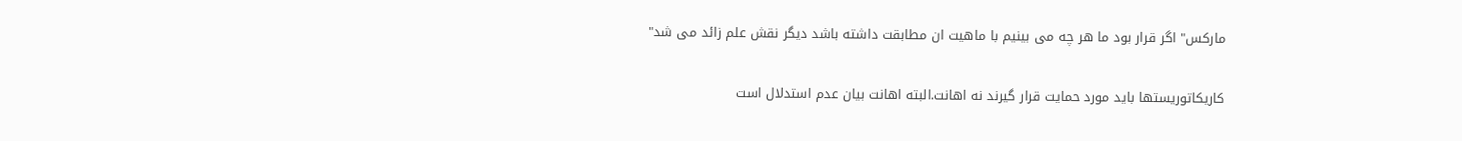مارکس" اگر قرار بود ما هر چه می بینیم با ماهیت ان مطابقت داشته باشد دیگر نقش علم زائد می شد"

کاریکاتوریستها باید مورد حمایت قرار گیرند نه اهانت.البته اهانت بیان عدم استدلال است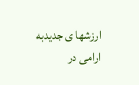ارزشها ی جدیدبه ارامی در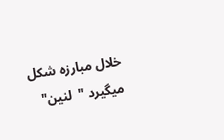خلال مبارزه شکل میگیرد "  لنین"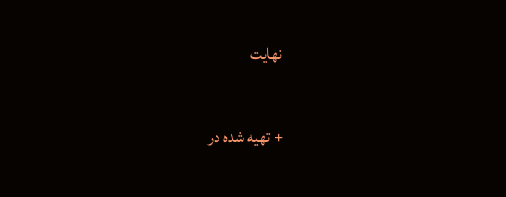نهایت

+ تهیه شده در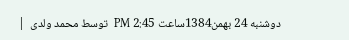دوشنبه 24 بهمن1384ساعت 2:45 PM  توسط محمد ولدی  |